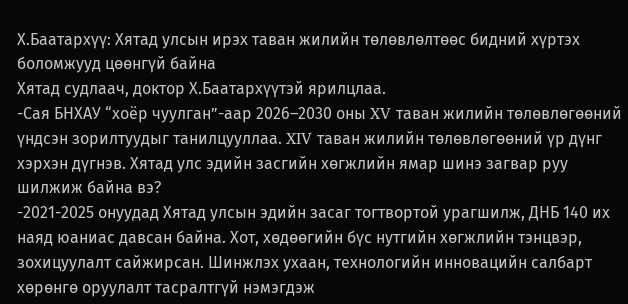Х.Баатархүү: Хятад улсын ирэх таван жилийн төлөвлөлтөөс бидний хүртэх боломжууд цөөнгүй байна
Хятад судлаач, доктор Х.Баатархүүтэй ярилцлаа.
-Сая БНХАУ “хоёр чуулган”-аар 2026–2030 оны XV таван жилийн төлөвлөгөөний үндсэн зорилтуудыг танилцууллаа. XIV таван жилийн төлөвлөгөөний үр дүнг хэрхэн дүгнэв. Хятад улс эдийн засгийн хөгжлийн ямар шинэ загвар руу шилжиж байна вэ?
-2021-2025 онуудад Хятад улсын эдийн засаг тогтвортой урагшилж, ДНБ 140 их наяд юаниас давсан байна. Хот, хөдөөгийн бүс нутгийн хөгжлийн тэнцвэр, зохицуулалт сайжирсан. Шинжлэх ухаан, технологийн инновацийн салбарт хөрөнгө оруулалт тасралтгүй нэмэгдэж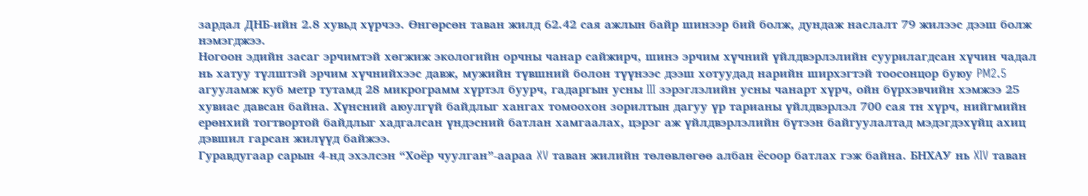зардал ДНБ-ийн 2.8 хувьд хүрчээ. Өнгөрсөн таван жилд 62.42 сая ажлын байр шинээр бий болж, дундаж наслалт 79 жилээс дээш болж нэмэгджээ.
Ногоон эдийн засаг эрчимтэй хөгжиж экологийн орчны чанар сайжирч, шинэ эрчим хүчний үйлдвэрлэлийн суурилагдсан хүчин чадал нь хатуу түлштэй эрчим хүчнийхээс давж, мужийн түвшний болон түүнээс дээш хотуудад нарийн ширхэгтэй тоосонцор буюу PM2.5 агууламж куб метр тутамд 28 микрограмм хүртэл буурч, гадаргын усны III зэрэглэлийн усны чанарт хүрч, ойн бүрхэвчийн хэмжээ 25 хувиас давсан байна. Хүнсний аюулгүй байдлыг хангах томоохон зорилтын дагуу үр тарианы үйлдвэрлэл 700 сая тн хүрч, нийгмийн ерөнхий тогтвортой байдлыг хадгалсан үндэсний батлан хамгаалах, цэрэг аж үйлдвэрлэлийн бүтээн байгуулалтад мэдэгдэхүйц ахиц дэвшил гарсан жилүүд байжээ.
Гуравдугаар сарын 4-нд эхэлсэн “Хоёр чуулган”-аараа XV таван жилийн төлөвлөгөө албан ёсоор батлах гэж байна. БНХАУ нь XIV таван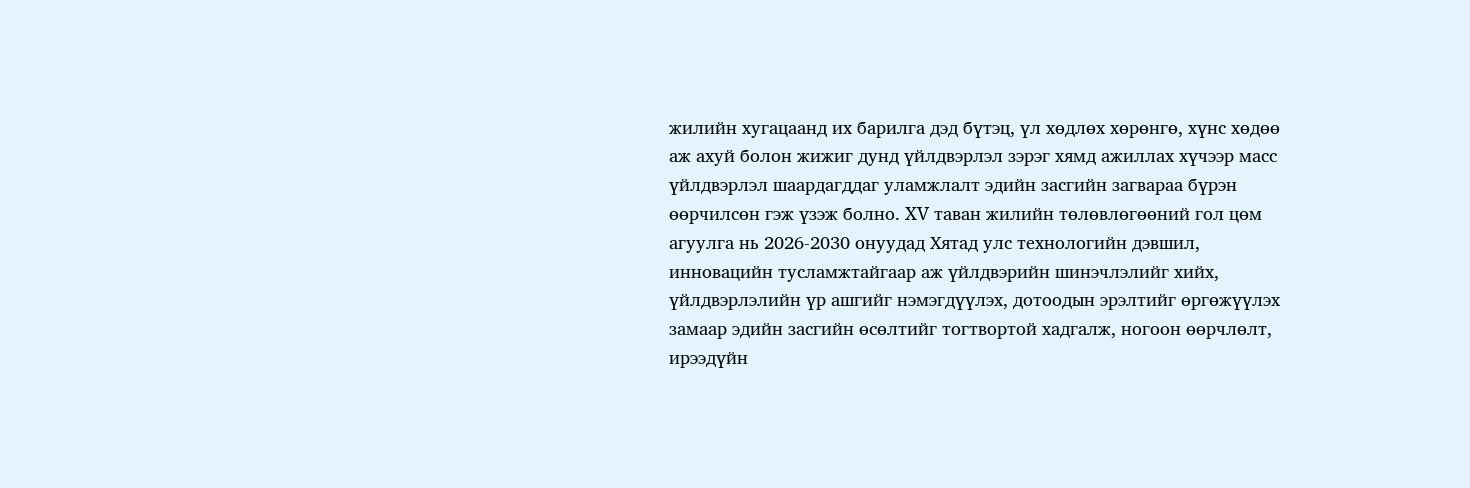жилийн хугацаанд их барилга дэд бүтэц, үл хөдлөх хөрөнгө, хүнс хөдөө аж ахуй болон жижиг дунд үйлдвэрлэл зэрэг хямд ажиллах хүчээр масс үйлдвэрлэл шаардагддаг уламжлалт эдийн засгийн загвараа бүрэн өөрчилсөн гэж үзэж болно. XV таван жилийн төлөвлөгөөний гол цөм агуулга нь 2026-2030 онуудад Хятад улс технологийн дэвшил, инновацийн тусламжтайгаар аж үйлдвэрийн шинэчлэлийг хийх, үйлдвэрлэлийн үр ашгийг нэмэгдүүлэх, дотоодын эрэлтийг өргөжүүлэх замаар эдийн засгийн өсөлтийг тогтвортой хадгалж, ногоон өөрчлөлт, ирээдүйн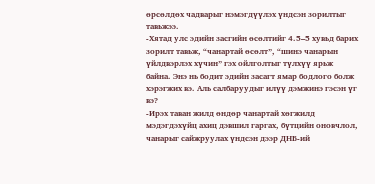өрсөлдөх чадварыг нэмэгдүүлэх үндсэн зорилтыг тавьжээ.
-Хятад улс эдийн засгийн өсөлтийг 4.5–5 хувьд барих зорилт тавьж, “чанартай өсөлт”, “шинэ чанарын үйлдвэрлэх хүчин” гэх ойлголтыг түлхүү ярьж байна. Энэ нь бодит эдийн засагт ямар бодлого болж хэрэгжих вэ. Аль салбаруудыг илүү дэмжинэ гэсэн үг вэ?
-Ирэх таван жилд өндөр чанартай хөгжилд мэдэгдэхүйц ахиц дэвшил гаргах, бүтцийн оновчлол, чанарыг сайжруулах үндсэн дээр ДНБ-ий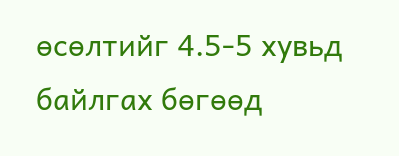өсөлтийг 4.5-5 хувьд байлгах бөгөөд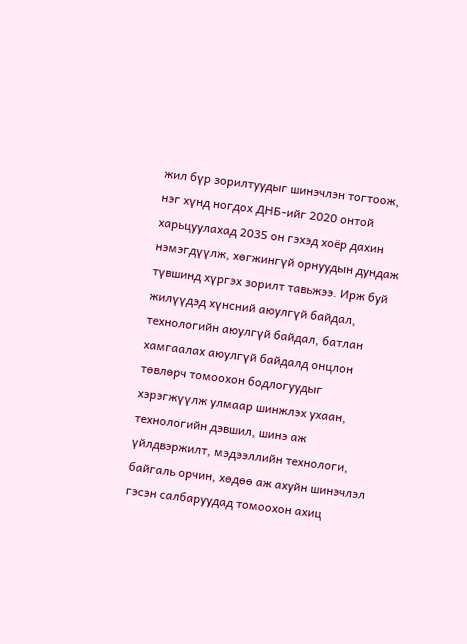жил бүр зорилтуудыг шинэчлэн тогтоож, нэг хүнд ногдох ДНБ-ийг 2020 онтой харьцуулахад 2035 он гэхэд хоёр дахин нэмэгдүүлж, хөгжингүй орнуудын дундаж түвшинд хүргэх зорилт тавьжээ. Ирж буй жилүүдэд хүнсний аюулгүй байдал, технологийн аюулгүй байдал, батлан хамгаалах аюулгүй байдалд онцлон төвлөрч томоохон бодлогуудыг хэрэгжүүлж улмаар шинжлэх ухаан, технологийн дэвшил, шинэ аж үйлдвэржилт, мэдээллийн технологи, байгаль орчин, хөдөө аж ахуйн шинэчлэл гэсэн салбаруудад томоохон ахиц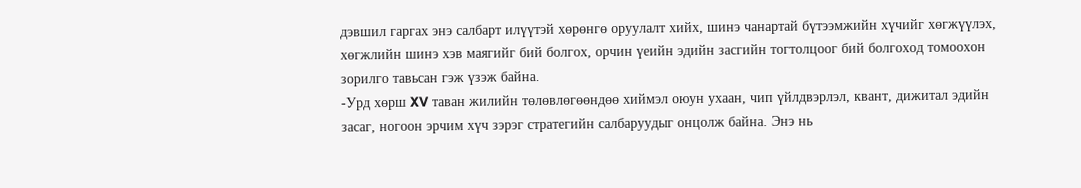дэвшил гаргах энэ салбарт илүүтэй хөрөнгө оруулалт хийх, шинэ чанартай бүтээмжийн хүчийг хөгжүүлэх, хөгжлийн шинэ хэв маягийг бий болгох, орчин үеийн эдийн засгийн тогтолцоог бий болгоход томоохон зорилго тавьсан гэж үзэж байна.
-Урд хөрш XV таван жилийн төлөвлөгөөндөө хиймэл оюун ухаан, чип үйлдвэрлэл, квант, дижитал эдийн засаг, ногоон эрчим хүч зэрэг стратегийн салбаруудыг онцолж байна. Энэ нь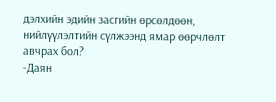дэлхийн эдийн засгийн өрсөлдөөн, нийлүүлэлтийн сүлжээнд ямар өөрчлөлт авчрах бол?
-Даян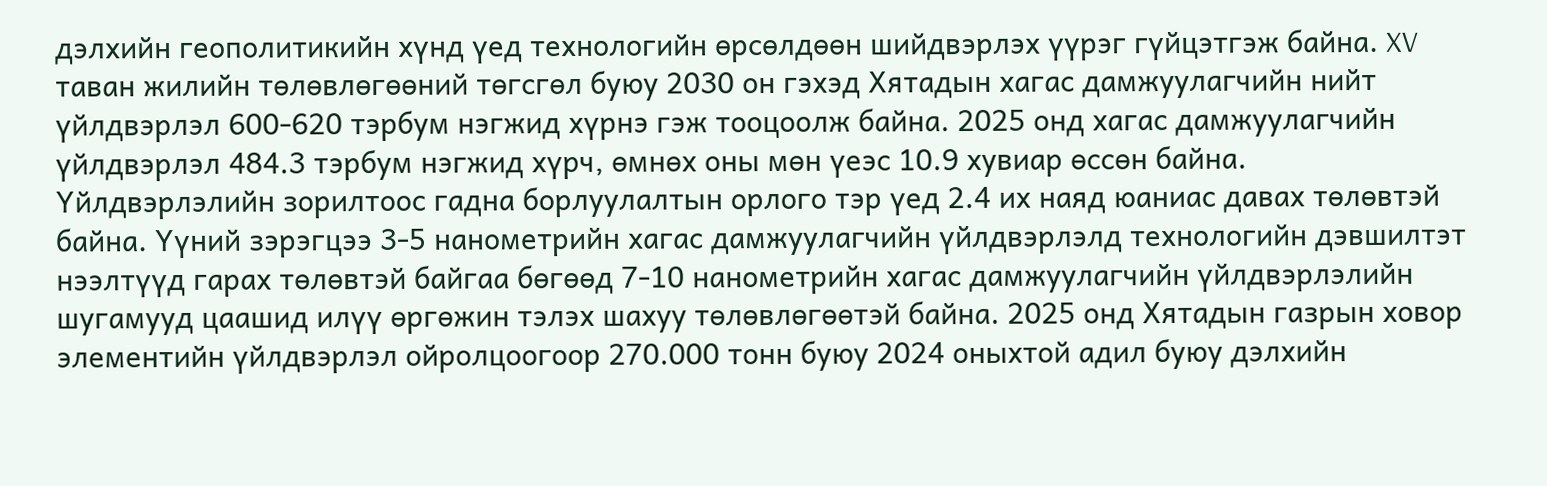дэлхийн геополитикийн хүнд үед технологийн өрсөлдөөн шийдвэрлэх үүрэг гүйцэтгэж байна. XV таван жилийн төлөвлөгөөний төгсгөл буюу 2030 он гэхэд Хятадын хагас дамжуулагчийн нийт үйлдвэрлэл 600-620 тэрбум нэгжид хүрнэ гэж тооцоолж байна. 2025 онд хагас дамжуулагчийн үйлдвэрлэл 484.3 тэрбум нэгжид хүрч, өмнөх оны мөн үеэс 10.9 хувиар өссөн байна. Үйлдвэрлэлийн зорилтоос гадна борлуулалтын орлого тэр үед 2.4 их наяд юаниас давах төлөвтэй байна. Үүний зэрэгцээ 3-5 нанометрийн хагас дамжуулагчийн үйлдвэрлэлд технологийн дэвшилтэт нээлтүүд гарах төлөвтэй байгаа бөгөөд 7-10 нанометрийн хагас дамжуулагчийн үйлдвэрлэлийн шугамууд цаашид илүү өргөжин тэлэх шахуу төлөвлөгөөтэй байна. 2025 онд Хятадын газрын ховор элементийн үйлдвэрлэл ойролцоогоор 270.000 тонн буюу 2024 оныхтой адил буюу дэлхийн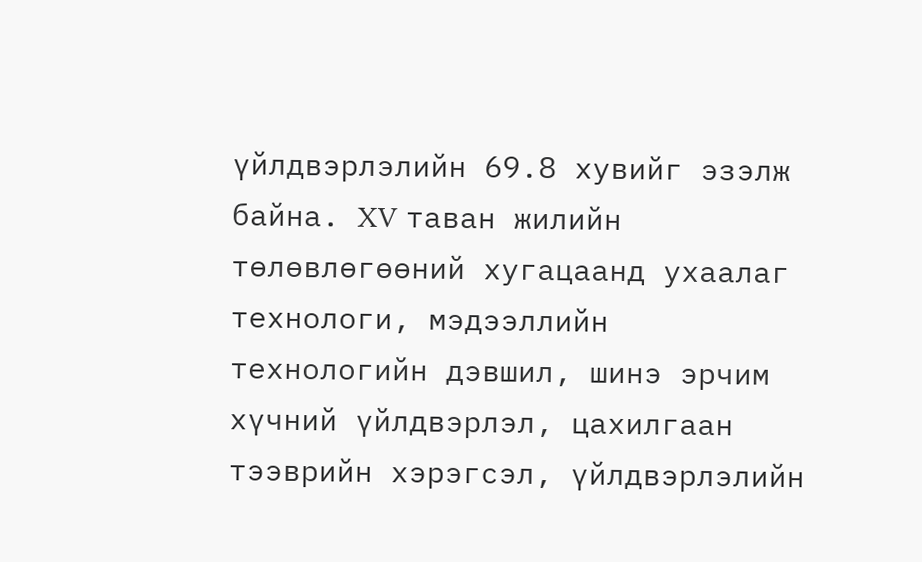үйлдвэрлэлийн 69.8 хувийг эзэлж байна. XV таван жилийн төлөвлөгөөний хугацаанд ухаалаг технологи, мэдээллийн технологийн дэвшил, шинэ эрчим хүчний үйлдвэрлэл, цахилгаан тээврийн хэрэгсэл, үйлдвэрлэлийн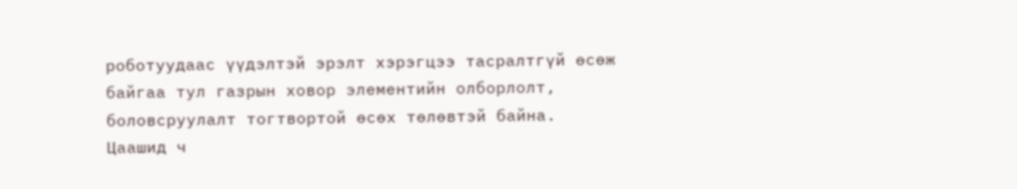роботуудаас үүдэлтэй эрэлт хэрэгцээ тасралтгүй өсөж байгаа тул газрын ховор элементийн олборлолт, боловсруулалт тогтвортой өсөх төлөвтэй байна. Цаашид ч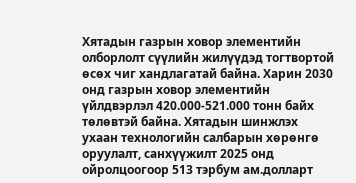Хятадын газрын ховор элементийн олборлолт сүүлийн жилүүдэд тогтвортой өсөх чиг хандлагатай байна. Харин 2030 онд газрын ховор элементийн үйлдвэрлэл 420.000-521.000 тонн байх төлөвтэй байна. Хятадын шинжлэх ухаан технологийн салбарын хөрөнгө оруулалт, санхүүжилт 2025 онд ойролцоогоор 513 тэрбум ам.долларт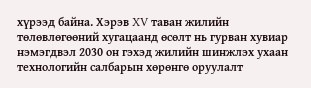хүрээд байна. Хэрэв XV таван жилийн төлөвлөгөөний хугацаанд өсөлт нь гурван хувиар нэмэгдвэл 2030 он гэхэд жилийн шинжлэх ухаан технологийн салбарын хөрөнгө оруулалт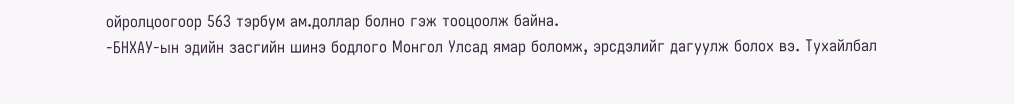ойролцоогоор 563 тэрбум ам.доллар болно гэж тооцоолж байна.
-БНХАУ-ын эдийн засгийн шинэ бодлого Монгол Улсад ямар боломж, эрсдэлийг дагуулж болох вэ. Тухайлбал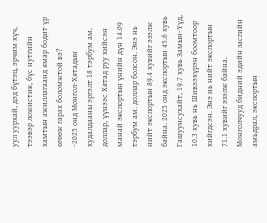уул уурхай, дэд бүтэц, эрчим хүч, тээвэр ложистик, бүс нутгийн хамтын ажиллагаанд ямар бодит үр өгөөж гарах боломжтой вэ?
-2025 онд Монгол-Хятадын худалдааны эргэлт 18 тэрбум ам. доллар, үүнээс Хятад руу хийсэн манай экспортын үнийн дүн 14.09 тэрбум ам. доллар болсон. Энэ нь нийт экспортын 89.4 хувийг эзэлж байна. 2025 онд экспортын 45.6 хувь Гашуунсухайт, 19.7 хувь Замын-Үүд, 10.3 хувь нь Шивээхүрэн боомтоор хийгдсэн. Энэ нь нийт экспортын 71.1 хувийг эзэлж байна. Монголчууд бидний эдийн засгийн амьдрал, экспортын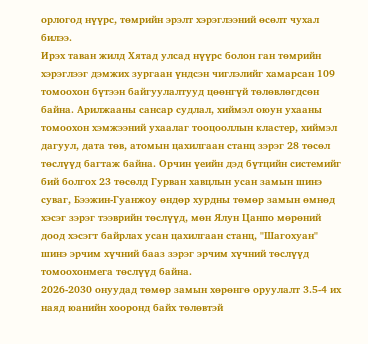орлогод нүүрс, төмрийн эрэлт хэрэглээний өсөлт чухал билээ.
Ирэх таван жилд Хятад улсад нүүрс болон ган төмрийн хэрэглээг дэмжих зургаан үндсэн чиглэлийг хамарсан 109 томоохон бүтээн байгуулалтууд цөөнгүй төлөвлөгдсөн байна. Арилжааны сансар судлал, хиймэл оюун ухааны томоохон хэмжээний ухаалаг тооцооллын кластер, хиймэл дагуул, дата төв, атомын цахилгаан станц зэрэг 28 төсөл төслүүд багтаж байна. Орчин үеийн дэд бүтцийн системийг бий болгох 23 төсөлд Гурван хавцлын усан замын шинэ суваг, Бээжин-Гуанжоу өндөр хурдны төмөр замын өмнөд хэсэг зэрэг тээврийн төслүүд, мөн Ялун Цанпо мөрөний доод хэсэгт байрлах усан цахилгаан станц, "Шагохуан" шинэ эрчим хүчний бааз зэрэг эрчим хүчний төслүүд томоохонмега төслүүд байна.
2026-2030 онуудад төмөр замын хөрөнгө оруулалт 3.5-4 их наяд юанийн хооронд байх төлөвтэй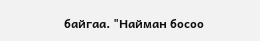байгаа. "Найман босоо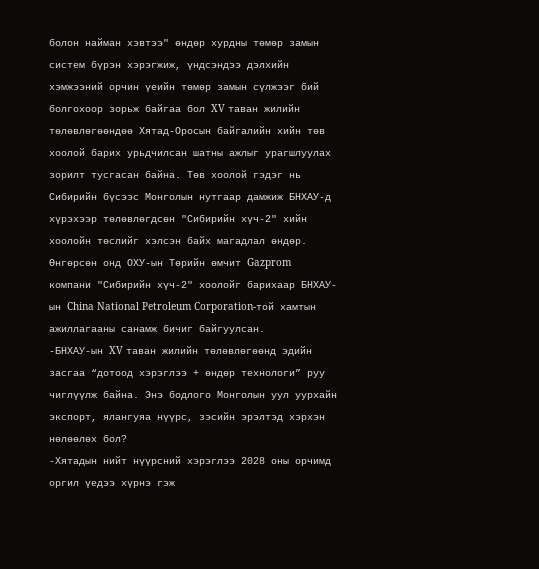болон найман хэвтээ" өндөр хурдны төмөр замын систем бүрэн хэрэгжиж, үндсэндээ дэлхийн хэмжээний орчин үеийн төмөр замын сүлжээг бий болгохоор зорьж байгаа бол XV таван жилийн төлөвлөгөөндөө Хятад-Оросын байгалийн хийн төв хоолой барих урьдчилсан шатны ажлыг урагшлуулах зорилт тусгасан байна. Төв хоолой гэдэг нь Сибирийн бүсээс Монголын нутгаар дамжиж БНХАУ-д хүрэхээр төлөвлөгдсөн "Сибирийн хүч-2" хийн хоолойн төслийг хэлсэн байх магадлал өндөр. Өнгөрсөн онд ОХУ-ын Төрийн өмчит Gazprom компани "Сибирийн хүч-2" хоолойг барихаар БНХАУ-ын China National Petroleum Corporation-той хамтын ажиллагааны санамж бичиг байгуулсан.
-БНХАУ-ын XV таван жилийн төлөвлөгөөнд эдийн засгаа “дотоод хэрэглээ + өндөр технологи” руу чиглүүлж байна. Энэ бодлого Монголын уул уурхайн экспорт, ялангуяа нүүрс, зэсийн эрэлтэд хэрхэн нөлөөлөх бол?
-Хятадын нийт нүүрсний хэрэглээ 2028 оны орчимд оргил үедээ хүрнэ гэж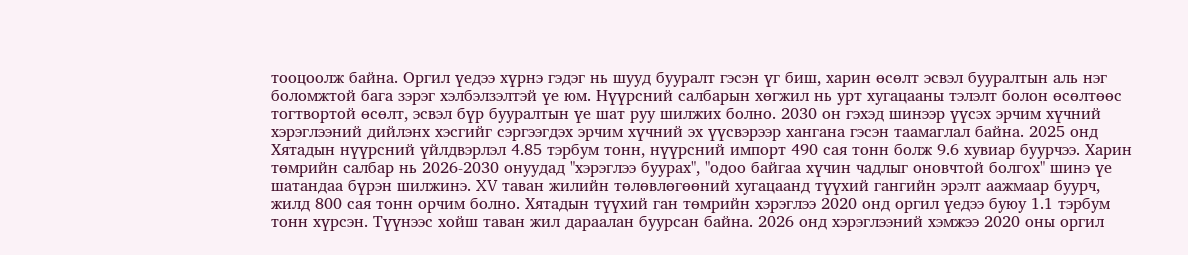тооцоолж байна. Оргил үедээ хүрнэ гэдэг нь шууд бууралт гэсэн үг биш, харин өсөлт эсвэл бууралтын аль нэг боломжтой бага зэрэг хэлбэлзэлтэй үе юм. Нүүрсний салбарын хөгжил нь урт хугацааны тэлэлт болон өсөлтөөс тогтвортой өсөлт, эсвэл бүр бууралтын үе шат руу шилжих болно. 2030 он гэхэд шинээр үүсэх эрчим хүчний хэрэглээний дийлэнх хэсгийг сэргээгдэх эрчим хүчний эх үүсвэрээр хангана гэсэн таамаглал байна. 2025 онд Хятадын нүүрсний үйлдвэрлэл 4.85 тэрбум тонн, нүүрсний импорт 490 сая тонн болж 9.6 хувиар буурчээ. Харин төмрийн салбар нь 2026-2030 онуудад "хэрэглээ буурах", "одоо байгаа хүчин чадлыг оновчтой болгох" шинэ үе шатандаа бүрэн шилжинэ. XV таван жилийн төлөвлөгөөний хугацаанд түүхий гангийн эрэлт аажмаар буурч, жилд 800 сая тонн орчим болно. Хятадын түүхий ган төмрийн хэрэглээ 2020 онд оргил үедээ буюу 1.1 тэрбум тонн хүрсэн. Түүнээс хойш таван жил дараалан буурсан байна. 2026 онд хэрэглээний хэмжээ 2020 оны оргил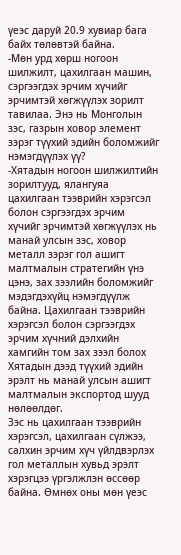үеэс даруй 20.9 хувиар бага байх төлөвтэй байна.
-Мөн урд хөрш ногоон шилжилт, цахилгаан машин, сэргээгдэх эрчим хүчийг эрчимтэй хөгжүүлэх зорилт тавилаа. Энэ нь Монголын зэс, газрын ховор элемент зэрэг түүхий эдийн боломжийг нэмэгдүүлэх үү?
-Хятадын ногоон шилжилтийн зорилтууд, ялангуяа цахилгаан тээврийн хэрэгсэл болон сэргээгдэх эрчим хүчийг эрчимтэй хөгжүүлэх нь манай улсын зэс, ховор металл зэрэг гол ашигт малтмалын стратегийн үнэ цэнэ, зах зээлийн боломжийг мэдэгдэхүйц нэмэгдүүлж байна. Цахилгаан тээврийн хэрэгсэл болон сэргээгдэх эрчим хүчний дэлхийн хамгийн том зах зээл болох Хятадын дээд түүхий эдийн эрэлт нь манай улсын ашигт малтмалын экспортод шууд нөлөөлдөг.
Зэс нь цахилгаан тээврийн хэрэгсэл, цахилгаан сүлжээ, салхин эрчим хүч үйлдвэрлэх гол металлын хувьд эрэлт хэрэгцээ үргэлжлэн өссөөр байна. Өмнөх оны мөн үеэс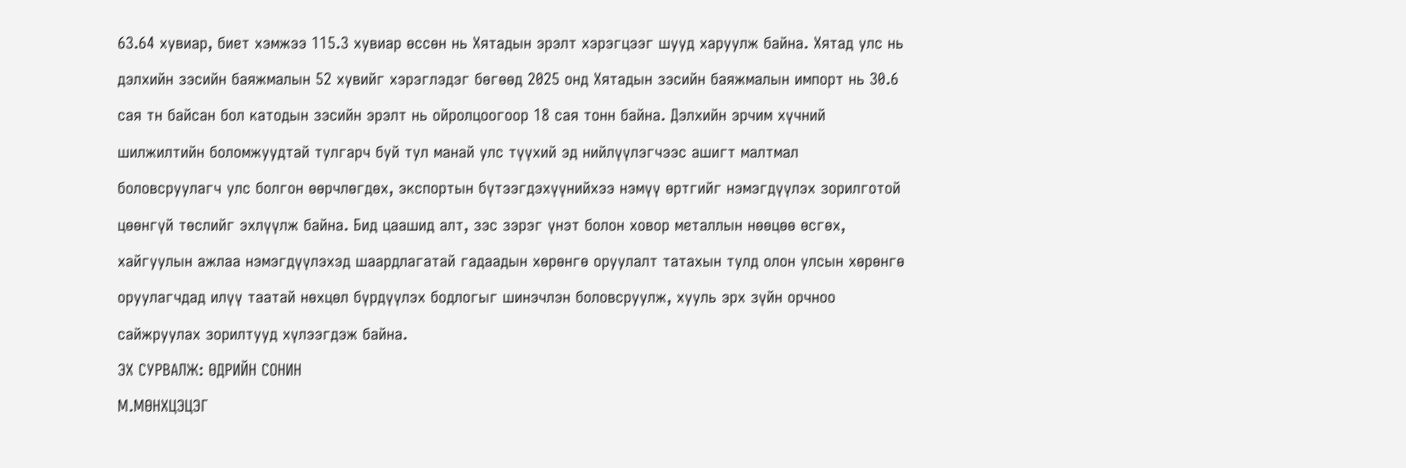63.64 хувиар, биет хэмжээ 115.3 хувиар өссөн нь Хятадын эрэлт хэрэгцээг шууд харуулж байна. Хятад улс нь дэлхийн зэсийн баяжмалын 52 хувийг хэрэглэдэг бөгөөд 2025 онд Хятадын зэсийн баяжмалын импорт нь 30.6 сая тн байсан бол катодын зэсийн эрэлт нь ойролцоогоор 18 сая тонн байна. Дэлхийн эрчим хүчний шилжилтийн боломжуудтай тулгарч буй тул манай улс түүхий эд нийлүүлэгчээс ашигт малтмал боловсруулагч улс болгон өөрчлөгдөх, экспортын бүтээгдэхүүнийхээ нэмүү өртгийг нэмэгдүүлэх зорилготой цөөнгүй төслийг эхлүүлж байна. Бид цаашид алт, зэс зэрэг үнэт болон ховор металлын нөөцөө өсгөх, хайгуулын ажлаа нэмэгдүүлэхэд шаардлагатай гадаадын хөрөнгө оруулалт татахын тулд олон улсын хөрөнгө оруулагчдад илүү таатай нөхцөл бүрдүүлэх бодлогыг шинэчлэн боловсруулж, хууль эрх зүйн орчноо сайжруулах зорилтууд хүлээгдэж байна.
ЭХ СУРВАЛЖ: ӨДРИЙН СОНИН
М.МӨНХЦЭЦЭГ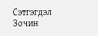Сэтгэгдэл
Зочин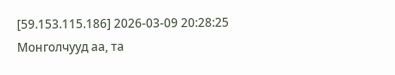[59.153.115.186] 2026-03-09 20:28:25
Монголчууд аа, та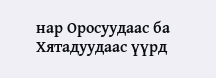нар Оросуудаас ба Хятадуудаас үүрд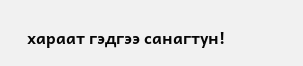хараат гэдгээ санагтун!